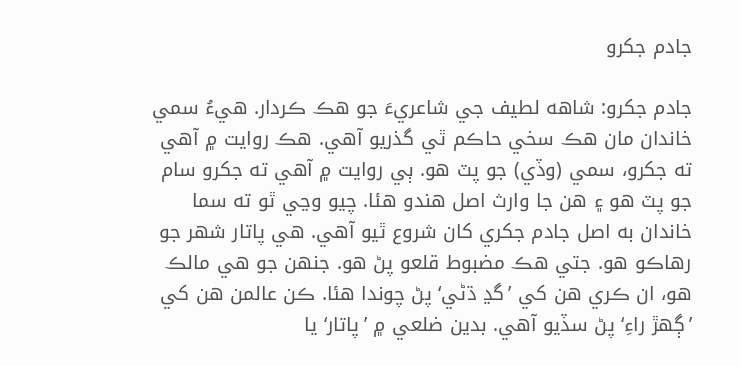جادم جکرو

جادم جکرو: شاهه لطيف جي شاعريءَ جو هڪ ڪردار. هيءُ سمي خاندان مان هڪ سخي حاڪم ٿي گذريو آهي. هڪ روايت ۾ آهي ته جکرو، سمي (وڏي) جو پٽ هو. ٻي روايت ۾ آهي ته جکرو سام جو پٽ هو ۽ هن جا وارث اصل هندو هئا. چيو وڃي ٿو ته سما خاندان به اصل جادم جکري کان شروع ٿيو آهي. هي پاتار شهر جو رهاڪو هو. جتي هڪ مضبوط قلعو پڻ هو. جنهن جو هي مالڪ هو، ان ڪري هن کي ’گڍ ڌڻي‘ پڻ چوندا هئا. ڪن عالمن هن کي ’ڳهڙ راءِ‘ پڻ سڏيو آهي. بدين ضلعي ۾ ’پاتار‘ يا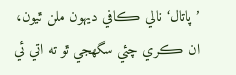’پاتال‘ نالي ڪافي ديهون ملن ٿيون، ان ڪري چئي سگهجي ٿو ته اتي ئي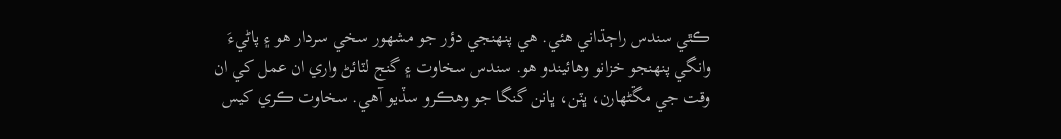ڪٿي سندس راڄڌاني هئي. هي پنهنجي دؤر جو مشهور سخي سردار هو ۽ پاڻيءَ وانگي پنهنجو خزانو وهائيندو هو. سندس سخاوت ۽ گنج لٽائڻ واري ان عمل کي ان وقت جي مڱڻهارن، ڀٽن، ڀانن گنگا جو وهڪرو سڏيو آهي. سخاوت ڪري کيس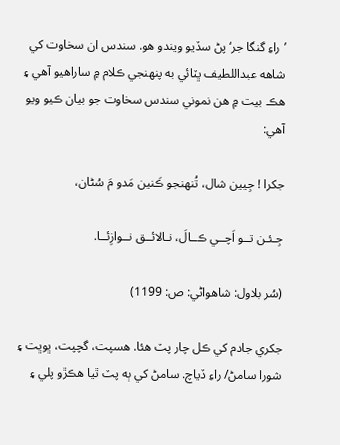’راءِ گنگا جر‘ پڻ سڏيو ويندو هو. سندس ان سخاوت کي شاهه عبداللطيف ڀٽائي به پنهنجي ڪلام ۾ ساراهيو آهي ۽ هڪ بيت ۾ هن نموني سندس سخاوت جو بيان ڪيو ويو آهي:

جکرا ! جِيين شال، تُنهنجو ڪَنين مَدو مَ سُڻان،

جِـئـن تــو اَچــي ڪــالَ، نـالائــق نــوازِئــا.

(سُر بلاول: شاهواڻي: ص: 1199)

جکري جادم کي ڪل چار پٽ هئا. هسپت، گچپت، ڀوڀت ۽ شورا سامڻ/ راءِ ڏياچ. سامڻ کي ٻه پٽ ٿيا هڪڙو پلي ۽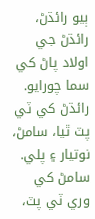ٻيو رائڌڻ، رائڌڻ جي اولاد پاڻ کي سما چورايو. رائڌڻ کي ٽي پٽ ٿيا، سامڻ، نوتيار ۽ پلي. سامڻ کي وري ٽي پٽ،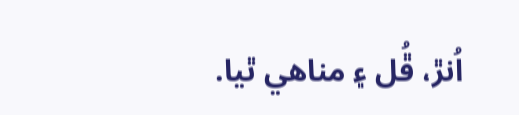اُنڙ، ڦُل ۽ مناهي ٿيا.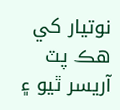نوتيار کي هڪ پٽ آريسر ٿيو ۽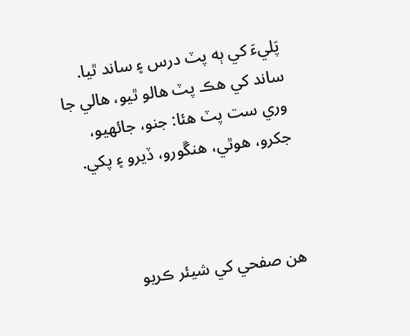پَليءَ کي ٻه پٽ درس ۽ ساند ٿيا. ساند کي هڪ پٽ هالو ٿيو، هالي جا وري ست پٽ هئا: جنو، جائهيو، جکرو، هوٿي، هنڱورو، ڏيرو ۽ پکي.



هن صفحي کي شيئر ڪريو